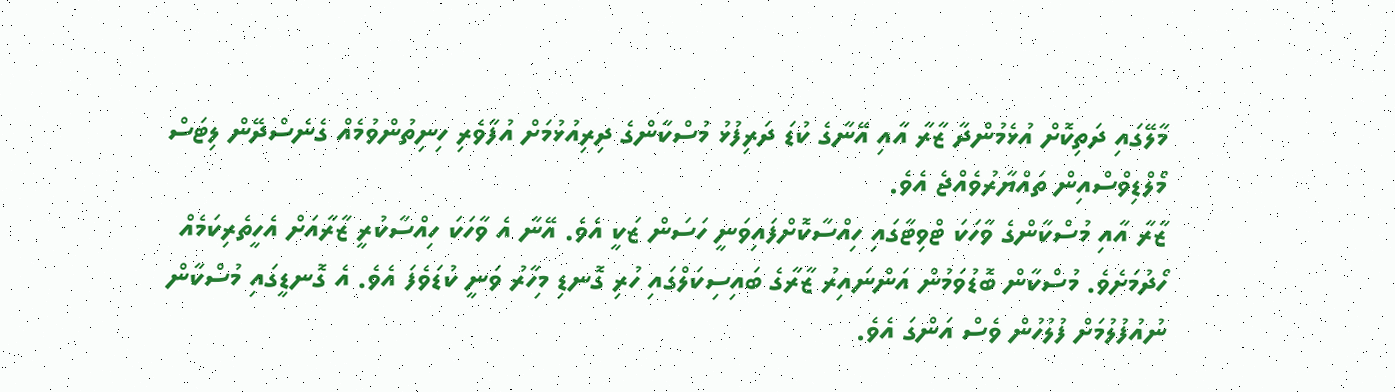މާލޭގައި ދަތިކޮށް އުޅެމުންދާ ޒާރާ އާއި އޭނާގެ ކުޑަ ދަރިފުޅު މުސްކާންގެ ދިރިއުޅުމަށް އުފާވެރި ހިނިތުންވުމެއް ގެނެސްދޭން ލިޓަސް މޯލްޑިވްސްއިން ތައްޔާރުވެއްޖެ އެވެ.
ޒާރާ އާއި މުސްކާންގެ ވާހަކަ ޓްވިޓާގައި ހިއްސާކޮށްފައިވަނީ ހަސަން ޒަކީ އެވެ. އޭނާ އެ ވާހަކަ ހިއްސާކުރީ ޒާރާއަށް އެހީތެރިކަމެއް ހޯދުމަށެވެ. މުސްކާން ބޮޑުވަމުން އަންނައިރު ޒާރާގެ ބައިސިކަލްގައި ހުރި ގޮނޑި މިހާރު ވަނީ ކުޑަވެފަ އެވެ. އެ ގޮނޑީގައި މުސްކާން ނުއުފުލުމަށް ފުލުހުން ވެސް އަންގަ އެވެ.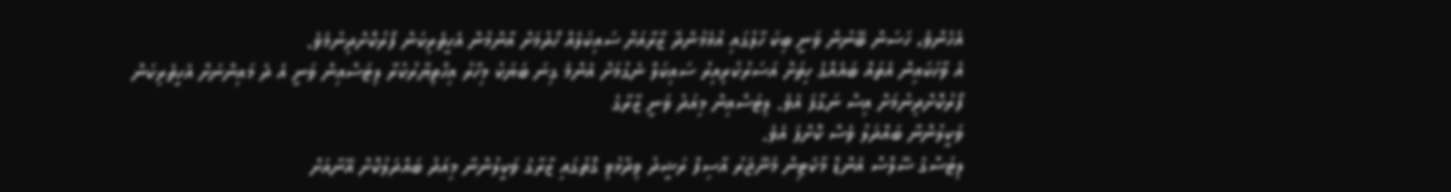އެހެންވެ، ހަސަން ބޭނުން ވަނީ ބިކަ ހާލުގައި އުޅެމުންދާ ޒާރާއަށް ސައިކަލެއް ހޯދުމަށް އާންމުން އެހީތެރިކަން ފޯރުކޮށްދިނުމެވެ.
އެ ވާހަކައިން އެތައް ބައެއްގެ ހިތަށް އަސަރުކުރިއިރު ސައިކަލް ނެގުމަށް އެންމެ ގިނަ ބަޔަކު މިހާރު އިހްތިޔާރުކުރާ ލިޓަސްއިން ވަނީ އެ ދެ މައިންނަށް އެހީތެރިކަން ފޯރުކޮށްދިނުމަށް އިސް ނަގާފަ އެވެ. ލިޓަސްއިން މިއަދު ވަނީ ޒާރާގެ
ވަކީލުންނާ ބައްދަލު ވެސް ކޮށްފަ އެވެ.
ލިޓަސްގެ ސޭލްސް އެންޑް މާކެޓިން މެނޭޖަރު އާސިފް ރަޝީދު ވިދާޅުވި ގޮތުގައި ޒާރާގެ ވަކީލުންނާ މިއަދު ބައްދަލުކޮށް އޭނާއަށް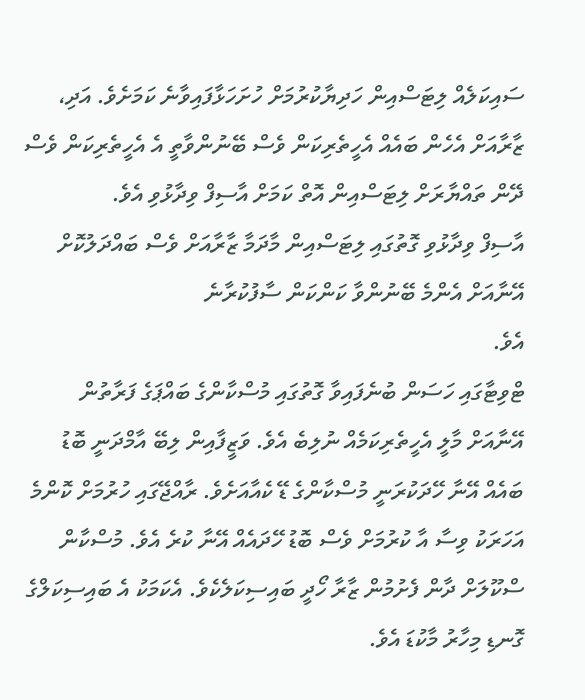ސައިކަލެއް ލިޓަސްއިން ހަދިޔާކުރުމަށް ހުށަހަޅާފައިވާނެ ކަމަށެވެ. އަދި، ޒާރާއަށް އެހެން ބައެއް އެހީތެރިކަން ވެސް ބޭނުންވާތީ އެ އެހީތެރިކަން ވެސް ދޭން ތައްޔާރަށް ލިޓަސްއިން އޮތް ކަމަށް އާސިފް ވިދާޅުވި އެވެ.
އާސިފް ވިދާޅުވި ގޮތުގައި ލިޓަސްއިން މާދަމާ ޒާރާއަށް ވެސް ބައްދަލުކޮށް އޭނާއަށް އެންމެ ބޭނުންވާ ކަންކަން ސާފުކުރާނެ
އެވެ.
ޓްވިޓާގައި ހަސަން ބުނެފައިވާ ގޮތުގައި މުސްކާންގެ ބައްޕަގެ ފަރާތުން އޭނާއަށް މާލީ އެހީތެރިކަމެއް ނުލިބެ އެވެ. ވަޒީފާއިން ލިބޭ އާމްދަނީ ބޮޑު ބައެއް އޭނާ ހޭދަކުރަނީ މުސްކާންގެ ޑޭ ކެއާއަށެވެ. ރާއްޖޭގައި ހުރުމަށް ކޮންމެ އަހަރަކު ވިސާ އާ ކުރުމަށް ވެސް ބޮޑު ހޭދައެއް އޭނާ ކުރެ އެވެ. މުސްކާން ސްކޫލަށް ދާން ފެށުމުން ޒާރާ ހޯދީ ބައިސިކަލެކެވެ. އެކަމަކު އެ ބައިސިކަލްގެ ގޮނޑި މިހާރު މާކުޑަ އެވެ.